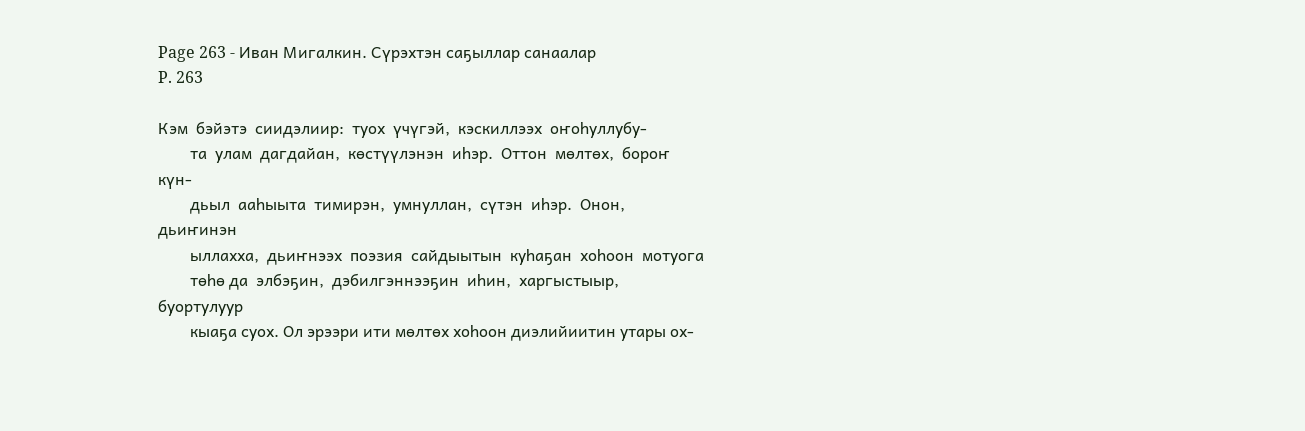Page 263 - Иван Мигалкин. Сүрэхтэн саҕыллар санаалар
P. 263

Кэм  бэйэтэ  сиидэлиир:  туох  үчүгэй,  кэскиллээх  оҥоһуллубу-
        та  улам  дагдайан,  көстүүлэнэн  иһэр.  Оттон  мөлтөх,  бороҥ  күн-
        дьыл  ааһыыта  тимирэн,  умнуллан,  сүтэн  иһэр.  Онон,  дьиҥинэн
        ыллахха,  дьиҥнээх  поэзия  сайдыытын  куһаҕан  хоһоон  мотуога
        төһө да  элбэҕин,  дэбилгэннээҕин  иһин,  харгыстыыр,  буортулуур
        кыаҕа суох. Ол эрээри ити мөлтөх хоһоон диэлийиитин утары ох-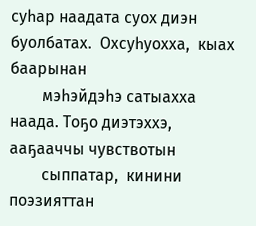суһар наадата суох диэн буолбатах.  Охсуһуохха,  кыах баарынан
        мэһэйдэһэ сатыахха наада. Тоҕо диэтэххэ, ааҕааччы чувствотын
        сыппатар,  кинини  поэзияттан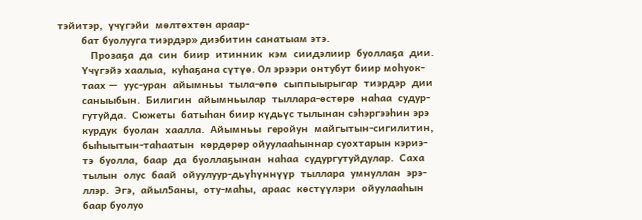тэйитэр,  үчүгэйи  мөлтөхтөн араар-
        бат буолууга тиэрдэр» диэбитин санатыам этэ.
           Прозаҕа  да  син  биир  итинник  кэм  сиидэлиир  буоллаҕа  дии.
        Үчүгэйэ хаалыа,  куһаҕана сүтүө. Ол эрээри онтубут биир моһуок-
        таах —  уус-уран  айымньы  тыла-өпө  сыппыырыгар  тиэрдэр  дии
        саныыбын.  Билигин  айымньылар  тыллара-өстөрө  наһаа  судур-
        гутуйда.  Сюжеты  батыһан биир күдьүс тылынан сэһэргээһин эрэ
        курдук  буолан  хаалла.  Айымньы  геройун  майгытын-сигилитин,
        быһыытын-таһаатын  көрдөрөр ойуулааһыннар суохтарын кэриэ-
        тэ  буолла,  баар  да  буоллаҕынан  наһаа  судургутуйдулар.  Саха
        тылын  олус  баай  ойуулуур-дьүһүннүүр  тыллара  умнуллан  эрэ-
        ллэр.  Эгэ,  айыл5аны,  оту-маһы,  араас  көстүүлэри  ойуулааһын
        баар буолуо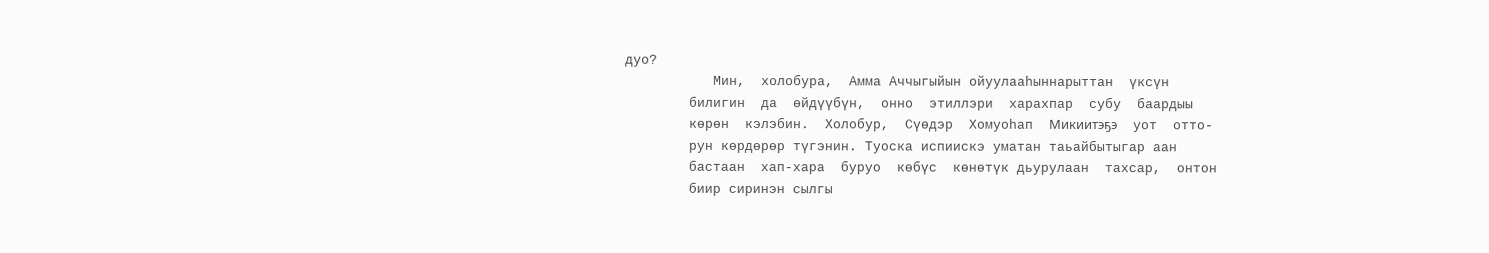дуо?
           Мин,  холобура,  Амма Аччыгыйын ойуулааһыннарыттан  үксүн
        билигин  да  өйдүүбүн,  онно  этиллэри  харахпар  субу  баардыы
        көрөн  кэлэбин.  Холобур,  Сүөдэр  Хомуоһап  Микиитэҕэ  уот  отто-
        рун көрдөрөр түгэнин. Туоска испиискэ уматан таьайбытыгар аан
        бастаан  хап-хара  буруо  көбүс  көнөтүк дьурулаан  тахсар,  онтон
        биир сиринэн сылгы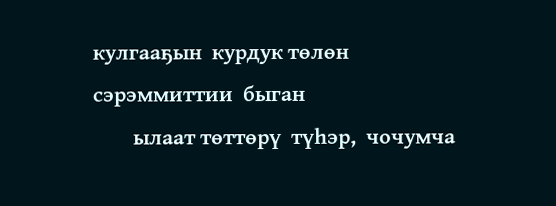кулгааҕын  курдук төлөн сэрэммиттии  быган
        ылаат төттөрү  түһэр,  чочумча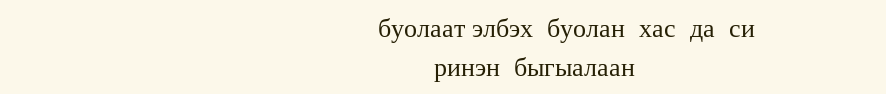буолаат элбэх  буолан  хас  да  си
        ринэн  быгыалаан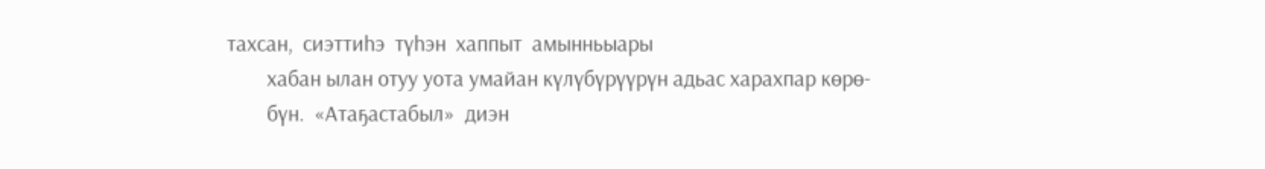тахсан,  сиэттиһэ  түһэн  хаппыт  амынньыары
        хабан ылан отуу уота умайан күлүбүрүүрүн адьас харахпар көрө-
        бүн.  «Атаҕастабыл»  диэн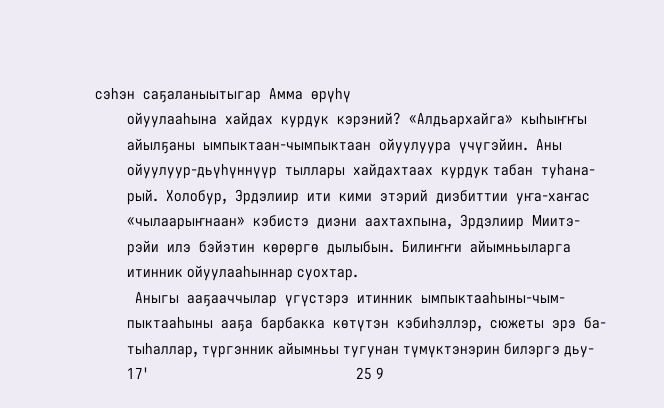сэһэн  саҕаланыытыгар  Амма  өрүһү
        ойуулааһына  хайдах  курдук  кэрэний?  «Алдьархайга»  кыһыҥҥы
        айылҕаны  ымпыктаан-чымпыктаан  ойуулуура  үчүгэйин.  Аны
        ойуулуур-дьүһүннүүр  тыллары  хайдахтаах  курдук табан  туһана-
        рый.  Холобур,  Эрдэлиир  ити  кими  этэрий  диэбиттии  уҥа-хаҥас
        «чылаарыҥнаан»  кэбистэ  диэни  аахтахпына,  Эрдэлиир  Миитэ-
        рэйи  илэ  бэйэтин  көрөргө  дылыбын.  Билиҥҥи  айымньыларга
        итинник ойуулааһыннар суохтар.
          Аныгы  ааҕааччылар  үгүстэрэ  итинник  ымпыктааһыны-чым-
        пыктааһыны  ааҕа  барбакка  көтүтэн  кэбиһэллэр,  сюжеты  эрэ  ба-
        тыһаллар, түргэнник айымньы тугунан түмүктэнэрин билэргэ дьу-
        17'                                                    25 9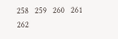258   259   260   261   262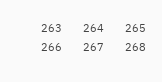263   264   265   266   267   268